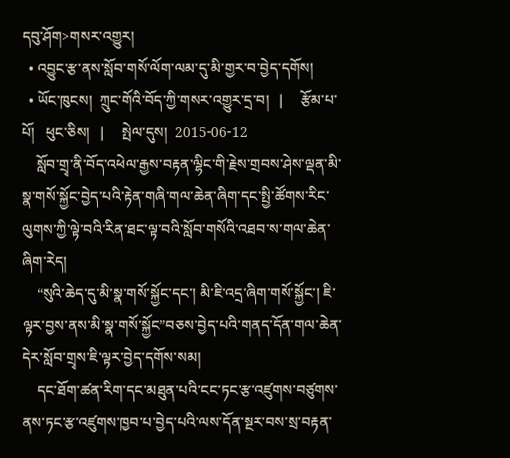དབུ་ཤོག>གསར་འགྱུར།
  • འབྱུང་རྩ་ནས་སློབ་གསོ་ལོག་ལམ་དུ་མི་གྱར་བ་བྱེད་དགོས།
  • ཡོང་ཁུངས།  ཀྲུང་གོའི་བོད་ཀྱི་གསར་འགྱུར་དྲ་བ།   |     རྩོམ་པ་པོ།   ཕུང་ཅིས།   |     སྤེལ་དུས།  2015-06-12
    སློབ་གྲྭ་ནི་བོད་འཕེལ་རྒྱས་བརྟན་ལྷིང་གི་རྗེས་གྲབས་ཤེས་ལྡན་མི་སྣ་གསོ་སྐྱོང་བྱེད་པའི་རྟེན་གཞི་གལ་ཆེན་ཞིག་དང་སྤྱི་ཚོགས་རིང་ལུགས་ཀྱི་ལྟེ་བའི་རིན་ཐང་ལྟ་བའི་སློབ་གསོའི་འཐབ་ས་གལ་ཆེན་ཞིག་རེད།
    “སུའི་ཆེད་དུ་མི་སྣ་གསོ་སྐྱོང་དང་། མི་ཇི་འདྲ་ཞིག་གསོ་སྐྱོང་། ཇི་ལྟར་བྱས་ནས་མི་སྣ་གསོ་སྐྱོང”བཅས་བྱེད་པའི་གནད་དོན་གལ་ཆེན་དེར་སློབ་གྲྭས་ཇི་ལྟར་བྱེད་དགོས་སམ།
    དང་ཐོག་ཚན་རིག་དང་མཐུན་པའི་ངང་ཏང་རྩ་འཛུགས་བཙུགས་ནས་ཏང་རྩ་འཛུགས་ཁྱབ་པ་བྱེད་པའི་ལས་དོན་སྔར་བས་སྲ་བརྟན་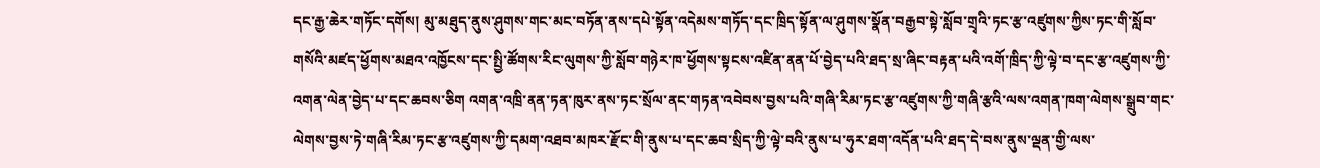དང་རྒྱ་ཆེར་གཏོང་དགོས། མུ་མཐུད་ནུས་ཤུགས་གང་མང་བཏོན་ནས་དཔེ་སྟོན་འདེམས་གཏོད་དང་ཁྲིད་སྟོན་ལ་ཤུགས་སྣོན་བརྒྱབ་སྟེ་སློབ་གྲྭའི་ཏང་རྩ་འཛུགས་ཀྱིས་ཏང་གི་སློབ་གསོའི་མཛད་ཕྱོགས་མཐའ་འཁྱོངས་དང་སྤྱི་ཚོགས་རིང་ལུགས་ཀྱི་སློབ་གཉེར་ཁ་ཕྱོགས་སྟངས་འཛིན་ནན་པོ་བྱེད་པའི་ཐད་སྲ་ཞིང་བརྟན་པའི་འགོ་ཁྲིད་ཀྱི་ལྟེ་བ་དང་རྩ་འཛུགས་ཀྱི་འགན་ལེན་བྱེད་པ་དང་ཆབས་ཅིག འགན་འཁྲི་ནན་ཏན་ཁུར་ནས་ཏང་སྲོལ་ནང་གཏན་འབེབས་བྱས་པའི་གཞི་རིམ་ཏང་རྩ་འཛུགས་ཀྱི་གཞི་རྩའི་ལས་འགན་ཁག་ལེགས་སྒྲུབ་གང་ལེགས་བྱས་ཏེ་གཞི་རིམ་ཏང་རྩ་འཛུགས་ཀྱི་དམག་འཐབ་མཁར་རྫོང་གི་ནུས་པ་དང་ཆབ་སྲིད་ཀྱི་ལྟེ་བའི་ནུས་པ་ཧུར་ཐག་འདོན་པའི་ཐད་དེ་བས་ནུས་ལྡན་གྱི་ལས་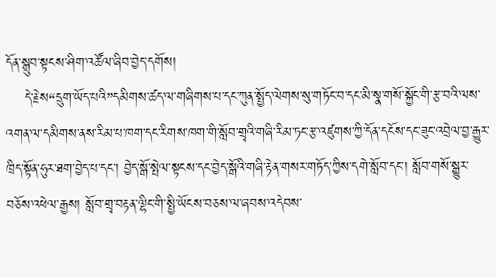དོན་སྒྲུབ་སྟངས་ཤིག་འཚོལ་ཞིབ་བྱེད་དགོས།
    དེ་རྗེས“དྲུག་ཡོད་པའི”དམིགས་ཚད་ལ་གཞིགས་པ་དང་ཀུན་སྤྱོད་ལེགས་སུ་གཏོང་བ་དང་མི་སྣ་གསོ་སྐྱོང་གི་རྩ་བའི་ལས་འགན་ལ་དམིགས་ནས་རིམ་པ་ཁག་དང་རིགས་ཁག་གི་སློབ་གྲྭའི་གཞི་རིམ་ཏང་རྩ་འཛུགས་ཀྱི་དོན་དངོས་དང་ཟུང་འབྲེལ་བྱ་རྒྱུར་ཁྲིད་སྟོན་ཧུར་ཐག་བྱེད་པ་དང་། བྱེད་སྒོ་སྤེལ་སྟངས་དང་བྱེད་སྒོའི་གཞི་རྟེན་གསར་གཏོད་ཀྱིས་དགེ་སློབ་དང་། སློབ་གསོ་སྒྱུར་བཅོས་འཕེལ་རྒྱས། སློབ་གྲྭ་བརྟན་ལྷིང་གི་སྤྱི་ཡོངས་བཅས་ལ་ཞབས་འདེབས་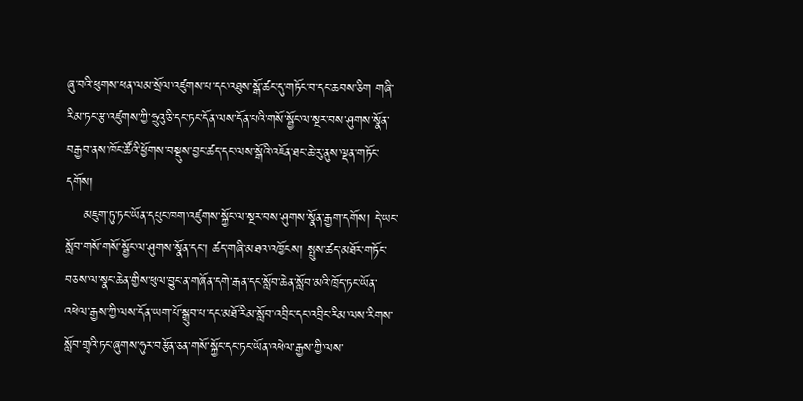ཞུ་བའི་ཕུགས་ཕན་ལམ་སྲོལ་འཛུགས་པ་དང་འཐུས་སྒོ་ཚང་དུ་གཏོང་བ་དང་ཆབས་ཅིག གཞི་རིམ་ཏང་རྩ་འཛུགས་ཀྱི་ཧྲུའུ་ཅི་དང་ཏང་དོན་ལས་དོན་པའི་གསོ་སྦྱོང་ལ་སྔར་བས་ཤུགས་སྣོན་བརྒྱབ་ནས་ཁོང་ཚོའི་ཕྱོགས་བསྡུས་བྱང་ཚད་དང་ལས་སྒོའི་འཇོན་ཐང་ཆེ་རུ་ནུས་ལྡན་གཏོང་དགོས།
    མཇུག་ཏུ་ཏང་ཡོན་དཔུང་ཁག་འཛུགས་སྐྱོང་ལ་སྔར་བས་ཤུགས་སྣོན་རྒྱག་དགོས། དེ་ཡང་སློབ་གསོ་གསོ་སྦྱོང་ལ་ཤུགས་སྣོན་དང་། ཚད་གཞི་མཐའ་འཁྱོངས། སྤུས་ཚད་མཐོར་གཏོང་བཅས་ལ་སྣང་ཆེན་གྱིས་ཕུལ་བྱུང་ན་གཞོན་དགེ་རྒན་དང་སློབ་ཆེན་སློབ་མའི་ཁྲོད་ཏང་ཡོན་འཕེལ་རྒྱས་ཀྱི་ལས་དོན་ཡག་པོ་སྒྲུབ་པ་དང་མཐོ་རིམ་སློབ་འབྲིང་དང་འབྲིང་རིམ་ལས་རིགས་སློབ་གྲྭའི་ཏང་ཞུགས་ཧུར་བརྩོན་ཅན་གསོ་སྐྱོང་དང་ཏང་ཡོན་འཕེལ་རྒྱས་ཀྱི་ལས་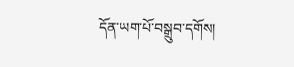དོན་ཡག་པོ་བསྒྲུབ་དགོས།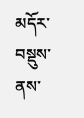མདོར་བསྡུས་ནས་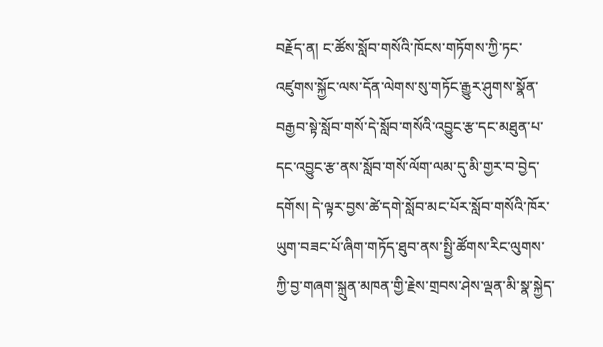བརྗོད་ན། ང་ཚོས་སློབ་གསོའི་ཁོངས་གཏོགས་ཀྱི་ཏང་འཛུགས་སྐྱོང་ལས་དོན་ལེགས་སུ་གཏོང་རྒྱུར་ཤུགས་སྣོན་བརྒྱབ་སྟེ་སློབ་གསོ་དེ་སློབ་གསོའི་འབྱུང་རྩ་དང་མཐུན་པ་དང་འབྱུང་རྩ་ནས་སློབ་གསོ་ལོག་ལམ་དུ་མི་གྱར་བ་བྱེད་དགོས། དེ་ལྟར་བྱས་ཚེ་དགེ་སློབ་མང་པོར་སློབ་གསོའི་ཁོར་ཡུག་བཟང་པོ་ཞིག་གཏོད་ཐུབ་ནས་སྤྱི་ཚོགས་རིང་ལུགས་ཀྱི་བྱ་གཞག་སྐྲུན་མཁན་གྱི་རྗེས་གྲབས་ཤེས་ལྡན་མི་སྣ་སྐྱེད་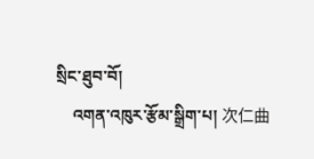སྲིང་ཐུབ་བོ།
    འགན་འཁུར་རྩོམ་སྒྲིག་པ། 次仁曲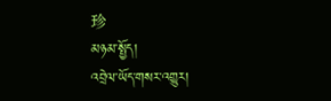珍
མཉམ་སྤྱོད།
འབྲེལ་ཡོད་གསར་འགྱུར།